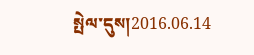སྤེལ་དུས།2016.06.14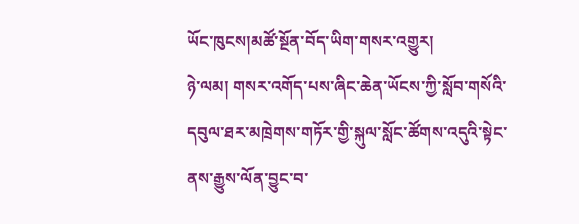ཡོང་ཁུངས།མཚོ་སྔོན་བོད་ཡིག་གསར་འགྱུར།
ཉེ་ལམ། གསར་འགོད་པས་ཞིང་ཆེན་ཡོངས་ཀྱི་སློབ་གསོའི་དབུལ་ཐར་མཁྲེགས་གཏོར་གྱི་སྐུལ་སློང་ཚོགས་འདུའི་སྟེང་ནས་རྒྱུས་ལོན་བྱུང་བ་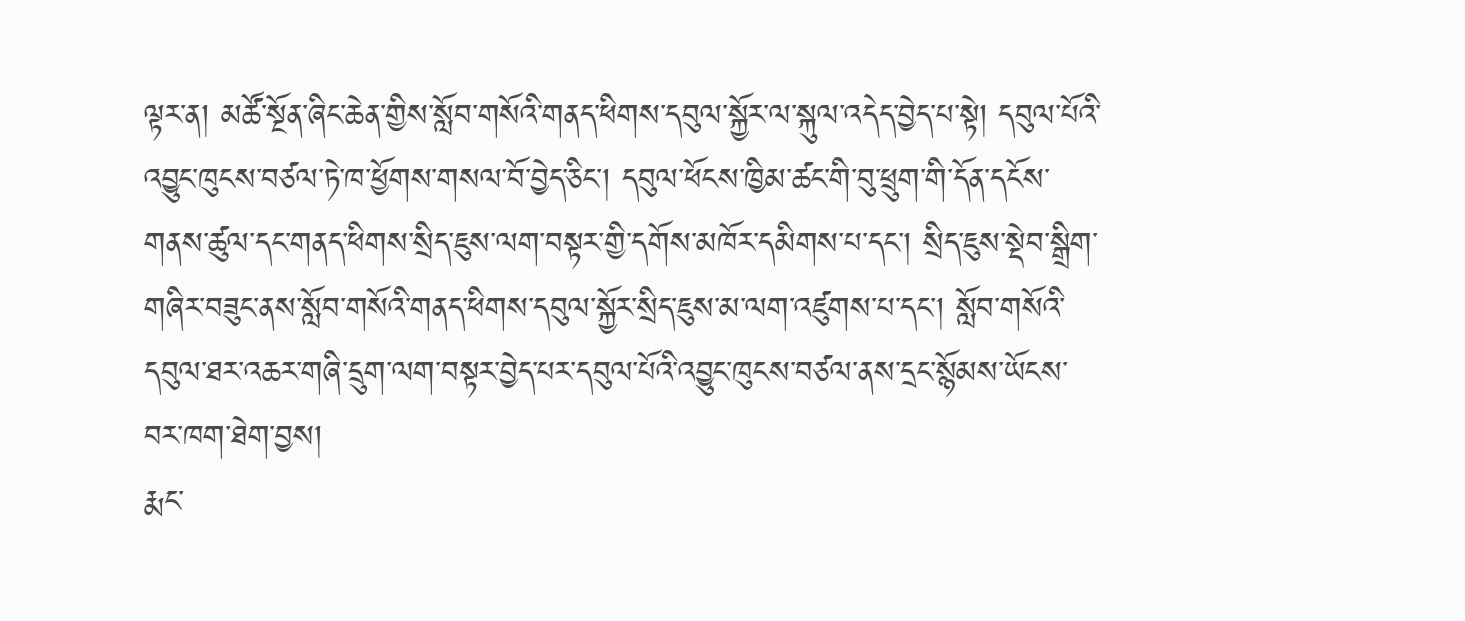ལྟར་ན། མཚོ་སྔོན་ཞིང་ཆེན་གྱིས་སློབ་གསོའི་གནད་ཕིགས་དབུལ་སྐྱོར་ལ་སྐུལ་འདེད་བྱེད་པ་སྟེ། དབུལ་པོའི་འབྱུང་ཁུངས་བཙལ་ཏེ་ཁ་ཕྱོགས་གསལ་བོ་བྱེད་ཅིང་། དབུལ་ཕོངས་ཁྱིམ་ཚང་གི་བུ་ཕྲུག་གི་དོན་དངོས་གནས་ཚུལ་དང་གནད་ཕིགས་སྲིད་ཇུས་ལག་བསྟར་གྱི་དགོས་མཁོར་དམིགས་པ་དང་། སྲིད་ཇུས་སྡེབ་སྒྲིག་གཞིར་བཟུང་ནས་སློབ་གསོའི་གནད་ཕིགས་དབུལ་སྐྱོར་སྲིད་ཇུས་མ་ལག་འཛུགས་པ་དང་། སློབ་གསོའི་དབུལ་ཐར་འཆར་གཞི་དྲུག་ལག་བསྟར་བྱེད་པར་དབུལ་པོའི་འབྱུང་ཁུངས་བཙལ་ནས་དྲང་སྙོམས་ཡོངས་བར་ཁག་ཐེག་བྱས།
རྨང་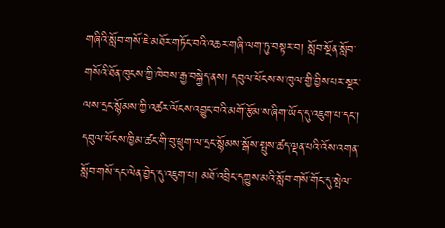གཞིའི་སློབ་གསོ་ཇེ་མཐོར་གཏོང་བའི་འཆར་གཞི་ལག་ཏུ་བསྟར་བ། སློབ་སྔོན་སློབ་གསོའི་ཐོན་ཁུངས་ཀྱི་ཁེབས་རྒྱ་བསྐྱེད་ནས། དབུལ་ཕོངས་ས་ཁུལ་གྱི་བྱིས་པར་སྔར་ལས་དྲང་སྙོམས་ཀྱི་འཚར་ལོངས་འབྱུང་བའི་མགོ་རྩོམ་ས་ཞིག་ཡོད་དུ་འཇུག་པ་དང་། དབུལ་ཕོངས་ཁྱིམ་ཚང་གི་བུ་ཕྲུག་ལ་དྲང་སྙོམས་སྒོས་སྤུས་ཚད་ལྡན་པའི་འོས་འགན་སློབ་གསོ་དང་ལེན་བྱེད་དུ་འཇུག་པ། མཐོ་འབྲིང་དཀྱུས་མའི་སློབ་གསོ་གོང་དུ་སྤེལ་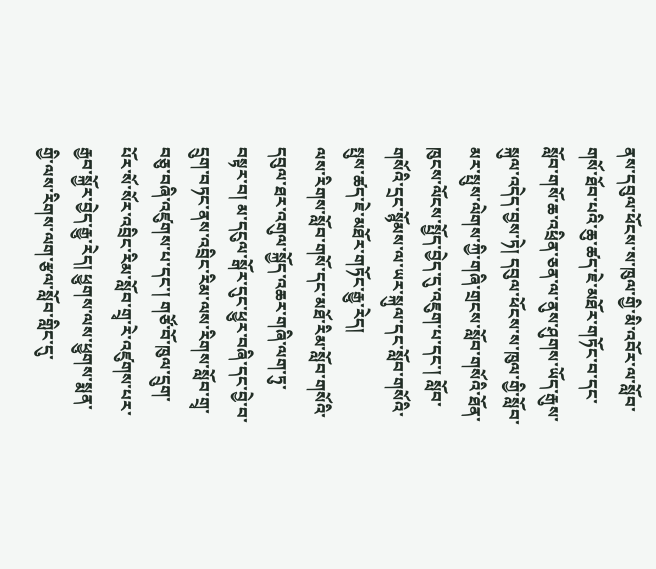ནས་དབུལ་ཕོངས་ས་ཁུལ་གྱི་མི་འབོར་ལ་སློབ་གསོ་ཐོབ་པའི་ཆུ་ཚད་ཇེ་མཐོར་གཏོང་བ་དང་སློབ་གསོ་ཆ་འཕྲིན་ཅན་ལ་ནུས་ཤུགས་ཡོད་རྒུས་སྐུལ་འདེད་བྱས་ཏེ། དབུལ་ཕོངས་ས་ཁུལ་གྱི་སློབ་མར་སྤུས་ལེགས་ཀྱི་གཞི་གྲངས་སློབ་གསོའི་ཐོན་ཁུངས་ལོངས་སྤྱོད་བྱེད་དུ་འཇུག་པ་དང་། སློབ་གསོའི་དྲང་སྙོམས་ལ་ཡར་སྐུལ་དང་སློབ་གསོའི་སྤུས་ཚད་ཇེ་མཐོར་གཏོང་རྒྱུ་རེད།
ལས་རིགས་སློབ་གསོ་དང་མཐོ་རིམ་སློབ་གསོའི་དབུལ་ཐར་འགུལ་སྐྱོད་འཆར་གཞི་ལག་ཏུ་བསྟར་བ། མ་དངུལ་སྒོར་དུང་ཕྱུར་བཞི་དང་བྱེ་བ་དྲུག་བཏང་ནས་འབྲིང་རིམ་ལས་རིགས་སློབ་གྲྭ་བཅུ་བཞི་འཛུགས་པ་དང་། གཙོ་བོ་ཁུལ་དྲུག་པོར་སོ་སོར་འབྲིང་རིམ་སློབ་གྲྭ་རེ་འཛུགས་པར་རྒྱབ་སྐྱོར་བྱེད་རྒྱུ་རེད། ཕྱུགས་ལས་ཕྱུགས་སྨན་གྱི་ལས་རིགས་ལག་རྩལ་སློབ་གླིང་དུ་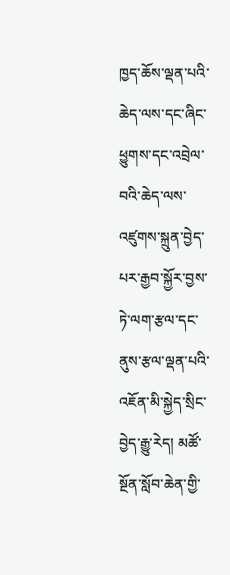ཁྱད་ཆོས་ལྡན་པའི་ཆེད་ལས་དང་ཞིང་ཕྱུགས་དང་འབྲེལ་བའི་ཆེད་ལས་འཛུགས་སྐྲུན་བྱེད་པར་རྒྱབ་སྐྱོར་བྱས་ཏེ་ལག་རྩལ་དང་ནུས་རྩལ་ལྡན་པའི་འཇོན་མི་སྐྱེད་སྲིང་བྱེད་རྒྱུ་རེད། མཚོ་སྔོན་སློབ་ཆེན་གྱི་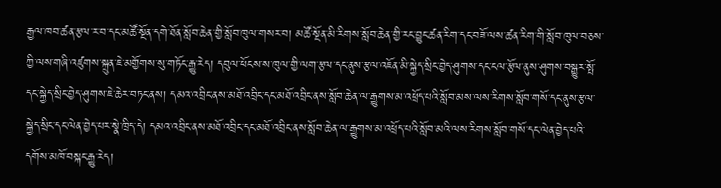རྒྱལ་ཁབ་ཚན་རྩལ་ར་བ་དང་མཚོ་སྔོན་དགེ་ཐོན་སློབ་ཆེན་གྱི་སློབ་ཁུལ་གསར་བ། མཚོ་སྔོན་མི་རིགས་སློབ་ཆེན་གྱི་རང་བྱུང་ཚན་རིག་དང་བཟོ་ལས་ཚན་རིག་གི་སློབ་ཁུལ་བཅས་ཀྱི་ལས་གཞི་འཛུགས་སྐྲུན་ཇེ་མགྱོགས་སུ་གཏོང་རྒྱུ་རེད། དབུལ་ཕོངས་ས་ཁུལ་གྱི་ལག་རྩལ་དང་ནུས་རྩལ་འཇོན་མི་སྐྱེད་སྲིང་བྱེད་ཤུགས་དང་ངལ་རྩོལ་ནུས་ཤུགས་བསྒྱུར་སྤོ་དང་སྐྱེད་སྲིང་བྱེད་ཤུགས་ཇེ་ཆེར་བཏང་ནས། དམའ་འབྲིང་ནས་མཐོ་འབྲིང་དང་མཐོ་འབྲིང་ནས་སློབ་ཆེན་ལ་རྒྱུགས་མ་འཕྲོད་པའི་སློབ་མས་ལས་རིགས་སློབ་གསོ་དང་ནུས་རྩལ་སྐྱེད་སྲིང་དང་ལེན་བྱེད་པར་སྣེ་ཁྲིད་དེ། དམའ་འབྲིང་ནས་མཐོ་འབྲིང་དང་མཐོ་འབྲིང་ནས་སློབ་ཆེན་ལ་རྒྱུགས་མ་འཕྲོད་པའི་སློབ་མའི་ལས་རིགས་སློབ་གསོ་དང་ལེན་བྱེད་པའི་དགོས་མཁོ་བསྐང་རྒྱུ་རེད།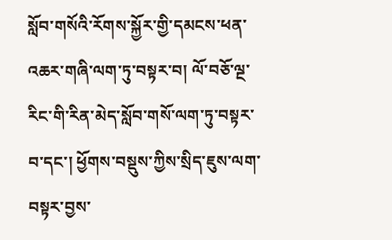སློབ་གསོའི་རོགས་སྐྱོར་གྱི་དམངས་ཕན་འཆར་གཞི་ལག་ཏུ་བསྟར་བ། ལོ་བཅོ་ལྔ་རིང་གི་རིན་མེད་སློབ་གསོ་ལག་ཏུ་བསྟར་བ་དང་། ཕྱོགས་བསྡུས་ཀྱིས་སྲིད་ཇུས་ལག་བསྟར་བྱས་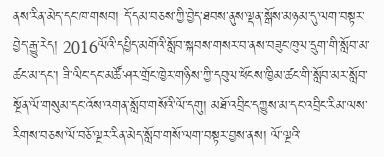ནས་རིན་མེད་དང་ཁ་གསབ། དོ་དམ་བཅས་ཀྱི་བྱེད་ཐབས་ནུས་ལྡན་སྒོས་མཉམ་དུ་ལག་བསྟར་བྱེད་རྒྱུ་རེད། 2016ལོའི་དཔྱིད་མགོའི་སློབ་སྐབས་གསར་བ་ནས་བཟུང་ཁུལ་དྲུག་གི་སློབ་མ་ཚང་མ་དང་། ཟི་ལིང་དང་མཚོ་ཤར་གྲོང་ཁྱེར་གཉིས་ཀྱི་དབུལ་ཕོངས་ཁྱིམ་ཚང་གི་སློབ་མར་སློབ་སྔོན་ལོ་གསུམ་དང་འོས་འགན་སློབ་གསོའི་ལོ་དགུ། མཐོ་འབྲིང་དཀྱུས་མ་དང་འབྲིང་རིམ་ལས་རིགས་བཅས་ལོ་བཅོ་ལྔར་རིན་མེད་སློབ་གསོ་ལག་བསྟར་བྱས་ནས། ལོ་ལྔའི་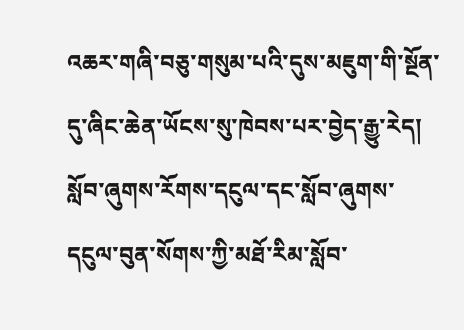འཆར་གཞི་བཅུ་གསུམ་པའི་དུས་མཇུག་གི་སྔོན་དུ་ཞིང་ཆེན་ཡོངས་སུ་ཁེབས་པར་བྱེད་རྒྱུ་རེད། སློབ་ཞུགས་རོགས་དངུལ་དང་སློབ་ཞུགས་དངུལ་བུན་སོགས་ཀྱི་མཐོ་རིམ་སློབ་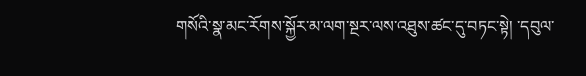གསོའི་སྣ་མང་རོགས་སྐྱོར་མ་ལག་སྔར་ལས་འཐུས་ཚང་དུ་བཏང་སྟེ། ་དབུལ་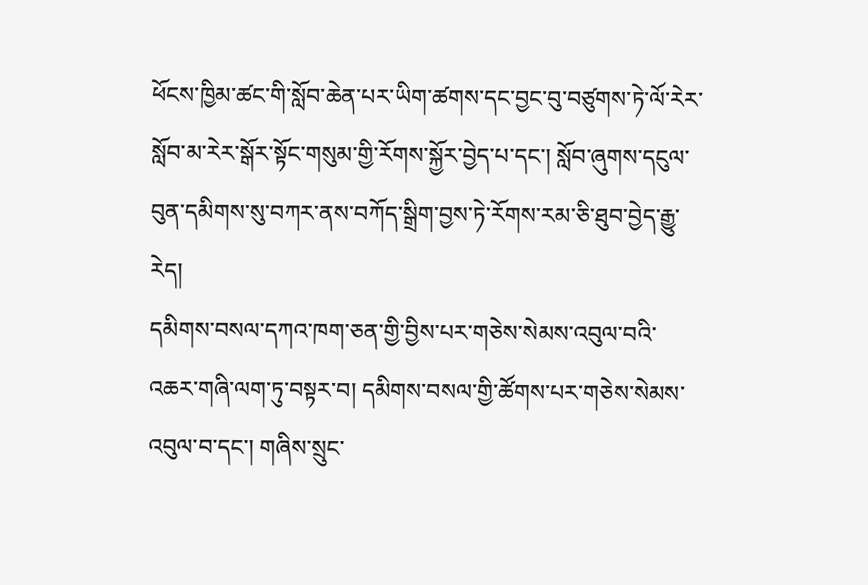ཕོངས་ཁྱིམ་ཚང་གི་སློབ་ཆེན་པར་ཡིག་ཚགས་དང་བྱང་བུ་བཙུགས་ཏེ་ལོ་རེར་སློབ་མ་རེར་སྒོར་སྟོང་གསུམ་གྱི་རོགས་སྐྱོར་བྱེད་པ་དང་། སློབ་ཞུགས་དངུལ་བུན་དམིགས་སུ་བཀར་ནས་བཀོད་སྒྲིག་བྱས་ཏེ་རོགས་རམ་ཅི་ཐུབ་བྱེད་རྒྱུ་རེད།
དམིགས་བསལ་དཀའ་ཁག་ཅན་གྱི་བྱིས་པར་གཅེས་སེམས་འབུལ་བའི་འཆར་གཞི་ལག་ཏུ་བསྟར་བ། དམིགས་བསལ་གྱི་ཚོགས་པར་གཅེས་སེམས་འབུལ་བ་དང་། གཞིས་སྲུང་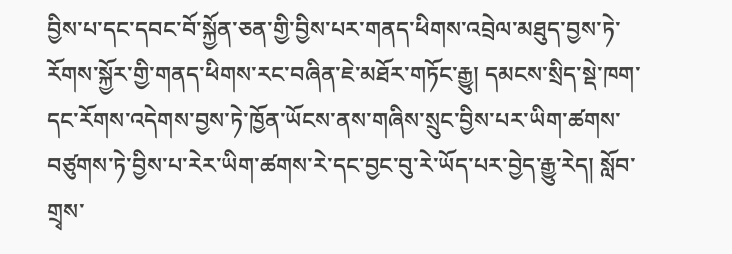བྱིས་པ་དང་དབང་བོ་སྐྱོན་ཅན་གྱི་བྱིས་པར་གནད་ཕིགས་འབྲེལ་མཐུད་བྱས་ཏེ་རོགས་སྐྱོར་གྱི་གནད་ཕིགས་རང་བཞིན་ཇེ་མཐོར་གཏོང་རྒྱུ། དམངས་སྲིད་སྡེ་ཁག་དང་རོགས་འདེགས་བྱས་ཏེ་ཁྱོན་ཡོངས་ནས་གཞིས་སྲུང་བྱིས་པར་ཡིག་ཚགས་བཙུགས་ཏེ་བྱིས་པ་རེར་ཡིག་ཚགས་རེ་དང་བྱང་བུ་རེ་ཡོད་པར་བྱེད་རྒྱུ་རེད། སློབ་གྲྭས་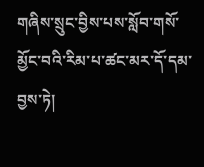གཞིས་སྲུང་བྱིས་པས་སློབ་གསོ་མྱོང་བའི་རིམ་པ་ཚང་མར་དོ་དམ་བྱས་ཏེ།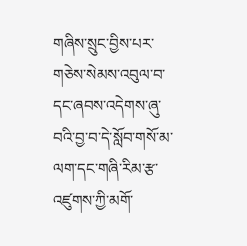གཞིས་སྲུང་བྱིས་པར་གཅེས་སེམས་འབུལ་བ་དང་ཞབས་འདེགས་ཞུ་བའི་བྱ་བ་དེ་སློབ་གསོ་མ་ལག་དང་གཞི་རིམ་རྩ་འཛུགས་ཀྱི་མགོ་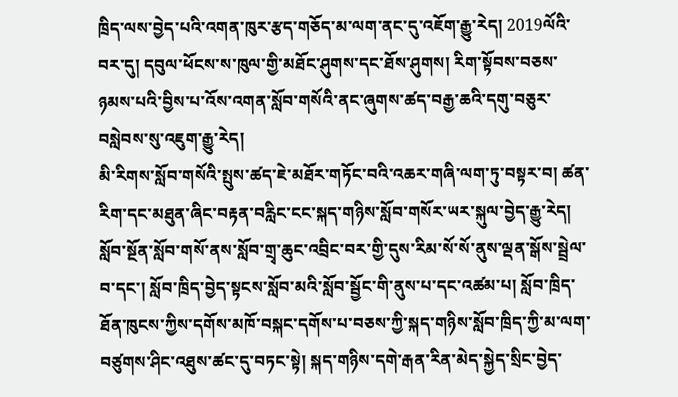ཁྲིད་ལས་བྱེད་པའི་འགན་ཁུར་རྩད་གཅོད་མ་ལག་ནང་དུ་འཇོག་རྒྱུ་རེད། 2019ལོའི་བར་དུ། དབུལ་ཕོངས་ས་ཁུལ་གྱི་མཐོང་ཤུགས་དང་ཐོས་ཤུགས། རིག་སྟོབས་བཅས་ཉམས་པའི་བྱིས་པ་འོས་འགན་སློབ་གསོའི་ནང་ཞུགས་ཚད་བརྒྱ་ཆའི་དགུ་བཅུར་བསླེབས་སུ་འཇུག་རྒྱུ་རེད།
མི་རིགས་སློབ་གསོའི་སྤུས་ཚད་ཇེ་མཐོར་གཏོང་བའི་འཆར་གཞི་ལག་ཏུ་བསྟར་བ། ཚན་རིག་དང་མཐུན་ཞིང་བརྟན་བརླིང་ངང་སྐད་གཉིས་སློབ་གསོར་ཡར་སྐུལ་བྱེད་རྒྱུ་རེད། སློབ་སྔོན་སློབ་གསོ་ནས་སློབ་གྲྭ་ཆུང་འབྲིང་བར་གྱི་དུས་རིམ་སོ་སོ་ནུས་ལྡན་སྒོས་སྦྲེལ་བ་དང་། སློབ་ཁྲིད་བྱེད་སྟངས་སློབ་མའི་སློབ་སྦྱོང་གི་ནུས་པ་དང་འཚམ་པ། སློབ་ཁྲིད་ཐོན་ཁུངས་ཀྱིས་དགོས་མཁོ་བསྐང་དགོས་པ་བཅས་ཀྱི་སྐད་གཉིས་སློབ་ཁྲིད་ཀྱི་མ་ལག་བཙུགས་ཤིང་འཐུས་ཚང་དུ་བཏང་སྟེ། སྐད་གཉིས་དགེ་རྒན་རིན་མེད་སྐྱེད་སྲིང་བྱེད་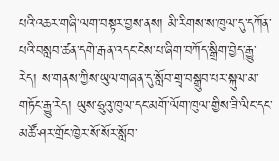པའི་འཆར་གཞི་ལག་བསྟར་བྱས་ནས། མི་རིགས་ས་ཁུལ་དུ་དཀོན་པའི་བསླབ་ཚན་དགེ་རྒན་འདང་ངེས་པ་ཞིག་བཀོད་སྒྲིག་བྱེད་རྒྱུ་རེད། ས་གནས་ཀྱིས་ཡུལ་གཞན་དུ་སློབ་གྲྭ་བསྒྲུབ་པར་སྐུལ་མ་གཏོང་རྒྱུ་རེད། ཡུས་ཧྲུའུ་ཁུལ་དང་མགོ་ལོག་ཁུལ་གྱིས་ཟི་ལིང་དང་མཚོ་ཤར་གྲོང་ཁྱེར་སོ་སོར་སློབ་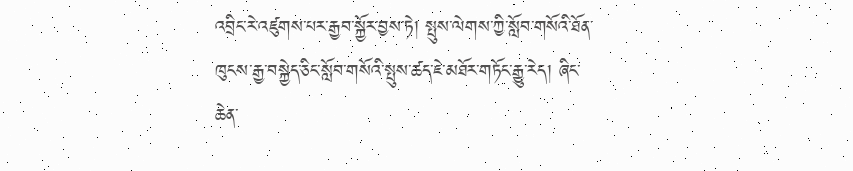འབྲིང་རེ་འཛུགས་པར་རྒྱབ་སྐྱོར་བྱས་ཏེ། སྤུས་ལེགས་ཀྱི་སློབ་གསོའི་ཐོན་ཁུངས་རྒྱ་བསྐྱེད་ཅིང་སློབ་གསོའི་སྤུས་ཚད་ཇེ་མཐོར་གཏོང་རྒྱུ་རེད། ཞིང་ཆེན་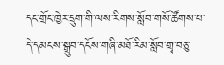དང་གྲོང་ཁྱེར་དྲུག་གི་ལས་རིགས་སློབ་གསོ་ཚོགས་པ་དེ་དམངས་སྒྲུབ་དངོས་གཞི་མཐོ་རིམ་སློབ་གྲྭ་བཅུ་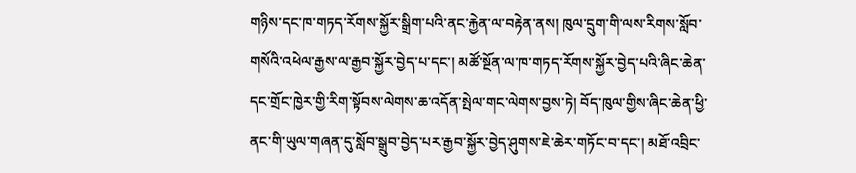གཉིས་དང་ཁ་གཏད་རོགས་སྐྱོར་སྒྲིག་པའི་ནང་རྐྱེན་ལ་བརྟེན་ནས། ཁུལ་དྲུག་གི་ལས་རིགས་སློབ་གསོའི་འཕེལ་རྒྱས་ལ་རྒྱབ་སྐྱོར་བྱེད་པ་དང་། མཚོ་སྔོན་ལ་ཁ་གཏད་རོགས་སྐྱོར་བྱེད་པའི་ཞིང་ཆེན་དང་གྲོང་ཁྱེར་གྱི་རིག་སྟོབས་ལེགས་ཆ་འདོན་སྤེལ་གང་ལེགས་བྱས་ཏེ། བོད་ཁུལ་གྱིས་ཞིང་ཆེན་ཕྱི་ནང་གི་ཡུལ་གཞན་དུ་སློབ་སྒྲུབ་བྱེད་པར་རྒྱབ་སྐྱོར་བྱེད་ཤུགས་ཇེ་ཆེར་གཏོང་བ་དང་། མཐོ་འབྲིང་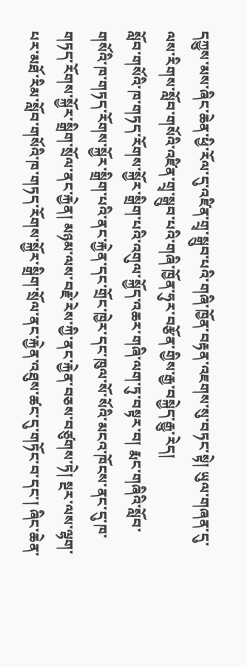དཀྱུས་མས་ཞིང་ཆེན་ཕྱི་རོལ་དུ་འཛིན་གྲྭ་སྒྲུབ་པའི་གཞི་ཁྱོན་བརྟན་འཇགས་སུ་བཏང་སྟེ། ཡུལ་གཞན་དུ་ལས་རིགས་སློབ་གསོའི་འཛིན་གྲྭ་སྒྲུབ་པའི་གཞི་ཁྱོན་ཧུར་བརྩོན་གྱིས་རྒྱ་བསྐྱེད་རྒྱུ་རེད།
སློབ་གསོའི་ཁ་གཏད་རོགས་སྐྱོར་སྒྲིག་པའི་འགུལ་སྐྱོད་འཆར་གཞི་ལག་ཏུ་བསྟར་བ། རྨང་གཞིའི་སློབ་གསོའི་ཁ་གཏད་རོགས་སྐྱོར་སྒྲིག་པའི་ནང་རྐྱེན་དང་གྲོང་ཁྱེར་དང་ཁུལ་སོ་སོའི་མངའ་ཁོངས་ནང་དུ་ཁ་གཏད་རོགས་སྐྱོར་སྒྲིག་སྲོལ་ནང་རྐྱེན། མཉམ་ལས་བརྗེ་རེས་ཀྱི་ནང་རྐྱེན་བཅས་བཙུགས་ཏེ། སྔར་ལས་ལྷག་པར་མཐོ་རིམ་སློབ་གསོའི་ཁ་གཏད་རོགས་སྐྱོར་སྒྲིག་སྲོལ་ནང་རྐྱེན་འཐུས་ཚང་དུ་གཏོང་བ་དང་། ཞིང་ཆེན་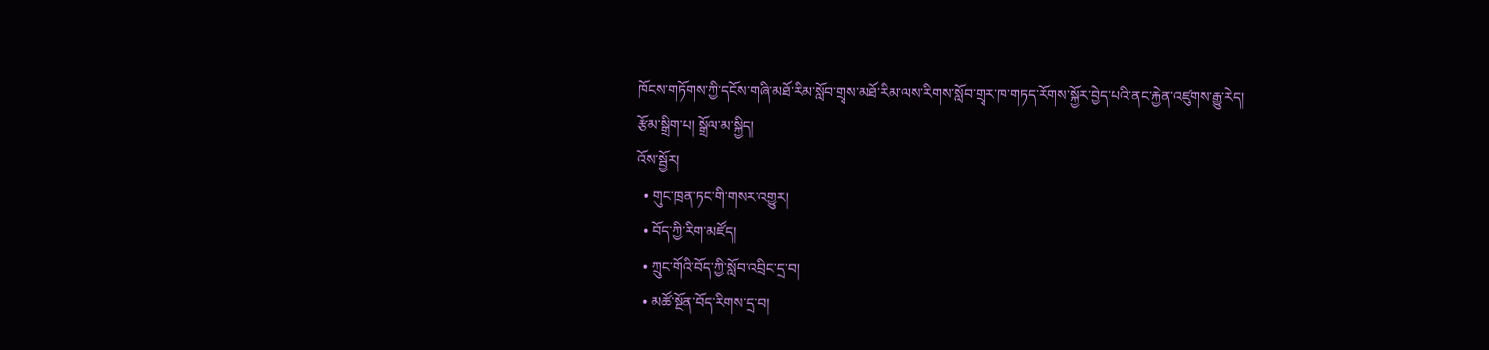ཁོངས་གཏོགས་ཀྱི་དངོས་གཞི་མཐོ་རིམ་སློབ་གྲྭས་མཐོ་རིམ་ལས་རིགས་སློབ་གྲྭར་ཁ་གཏད་རོགས་སྐྱོར་བྱེད་པའི་ནང་རྐྱེན་འཛུགས་རྒྱུ་རེད།
རྩོམ་སྒྲིག་པ། སྒྲོལ་མ་སྐྱིད།
འོས་སྦྱོར།
  • གུང་ཁྲན་ཏང་གི་གསར་འགྱུར།
  • བོད་ཀྱི་རིག་མཛོད།
  • ཀྲུང་གོའི་བོད་ཀྱི་སློབ་འབྲིང་དྲ་བ།
  • མཚོ་སྔོན་བོད་རིགས་དྲ་བ།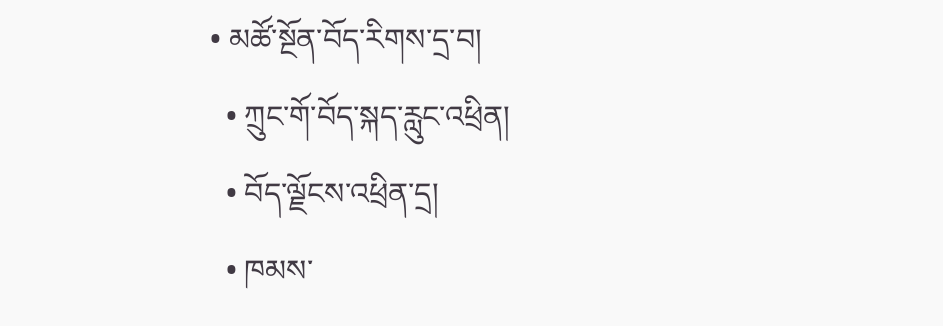• མཚོ་སྔོན་བོད་རིགས་དྲ་བ།
  • ཀྲུང་གོ་བོད་སྐད་རླུང་འཕྲིན།
  • བོད་ལྗོངས་འཕྲིན་དྲ།
  • ཁམས་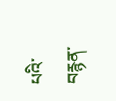པའི་བརྙན་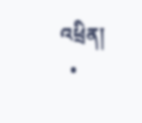འཕྲིན།
  •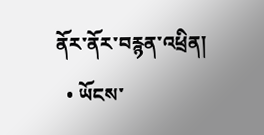ནོར་ནོར་བརྙན་འཕྲིན།
  • ཡོངས་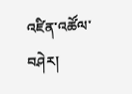འཛིན་འཚོལ་བཤེར།